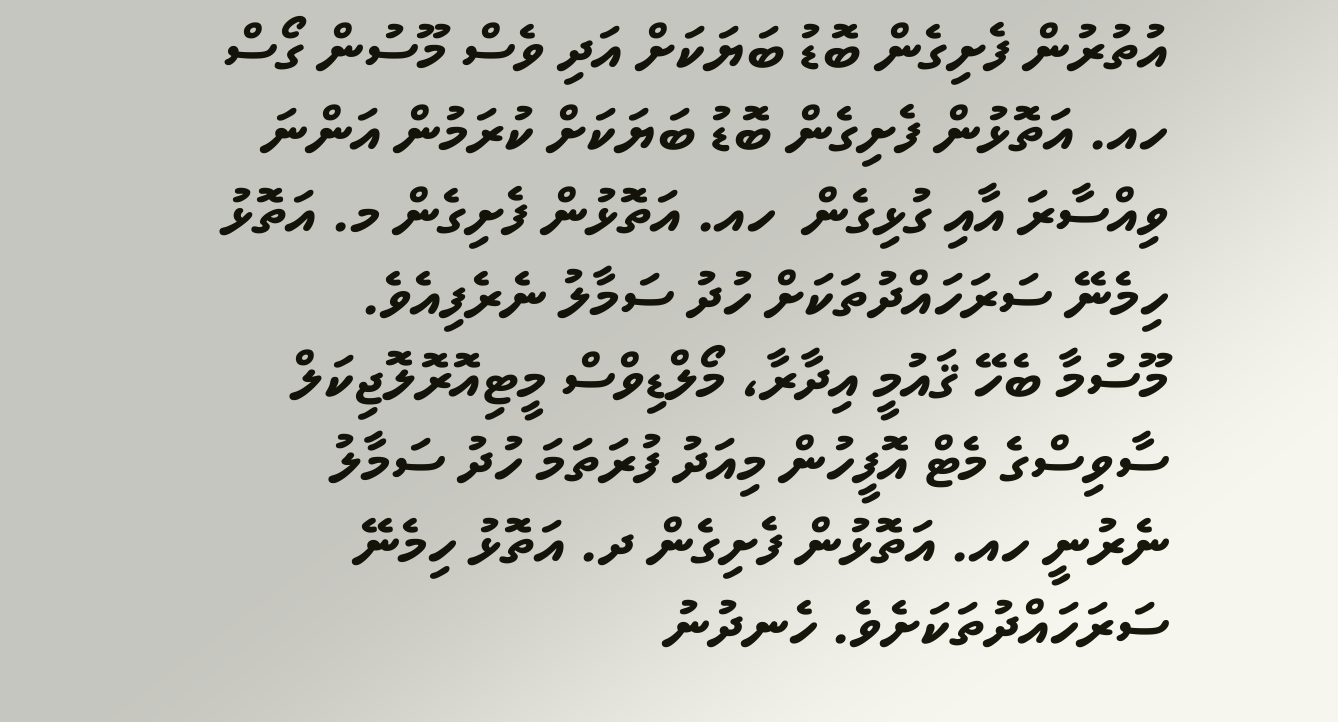އުތުރުން ފެށިގެން ބޮޑު ބަޔަކަށް އަދި ވެސް މޫސުން ގޯސް
ހއ. އަތޮޅުން ފެށިގެން ބޮޑު ބަޔަކަށް ކުރަމުން އަންނަ ވިއްސާރަ އާއި ގުޅިގެން  ހއ. އަތޮޅުން ފެށިގެން މ. އަތޮޅު ހިމެނޭ ސަރަހައްދުތަކަށް ހުދު ސަމާލު ނެރެފިއެވެ.
މޫސުމާ ބެހޭ ޤައުމީ އިދާރާ، މޯލްޑިވްސް މީޓިއޮރޮލޮޖިކަލް ސާވިސްގެ މެޓް އޮފީހުން މިއަދު ފުރަތަމަ ހުދު ސަމާލު ނެރުނީ ހއ. އަތޮޅުން ފެށިގެން ދ. އަތޮޅު ހިމެނޭ ސަރަހައްދުތަކަށެވެ. ހެނދުނު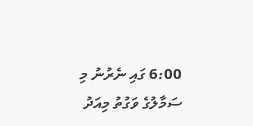6:00 ގައި ނެރުނު މި ސަމާލުގެ ވަގުތު މިއަދު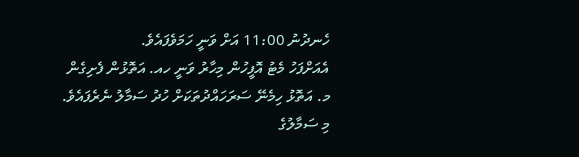ހެނދުނު 11:00 އަށް ވަނީ ހަމަވެފައެވެ.
އެއަށްފަހު މެޓު އޮފީހުން މިހާރު ވަނީ ހއ. އަތޮޅުން ފެށިގެން މ. އަތޮޅު ހިމެނޭ ސަރަހައްދުތަކަށް ހުދު ސަމާލު ނެރެފައެވެ. މި ސަމާލުގެ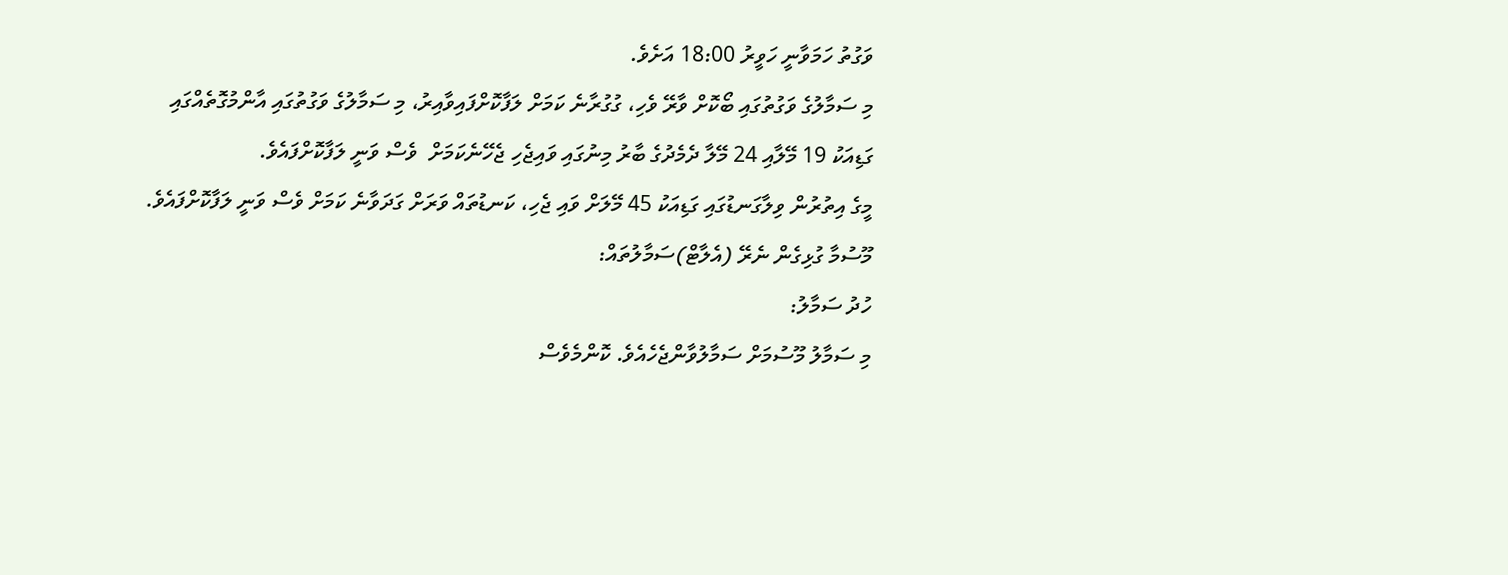ވަގުތު ހަމަވާނީ ހަވީރު 18:00 އަށެވެ.
މި ސަމާލުގެ ވަގުތުގައި ބޯކޮށް ވާރޭ ވެހި، ގުގުރާނެ ކަމަށް ލަފާކޮށްފައިވާއިރު، މި ސަމާލުގެ ވަގުތުގައި އާންމުގޮތެއްގައި ގަޑިއަކު 19 މޭލާއި 24 މޭލާ ދެމެދުގެ ބާރު މިނުގައި ވައިޖެހި ޖެހޭނެކަމަށް  ވެސް ވަނީ ލަފާކޮށްފައެވެ.
މީގެ އިތުރުން ވިލާގަނޑުގައި ގަޑިއަކު 45 މޭލަށް ވައި ޖެހި، ކަނޑުތައް ވަރަށް ގަދަވާނެ ކަމަށް ވެސް ވަނީ ލަފާކޮށްފައެވެ.
މޫސުމާ ގުޅިގެން ނެރޭ (އެލާޓް)ސަމާލުތައް:
ހުދު ސަމާލު:
މި ސަމާލު މޫސުމަށް ސަމާލުވާންޖެހެއެވެ. ކޮންމެވެސް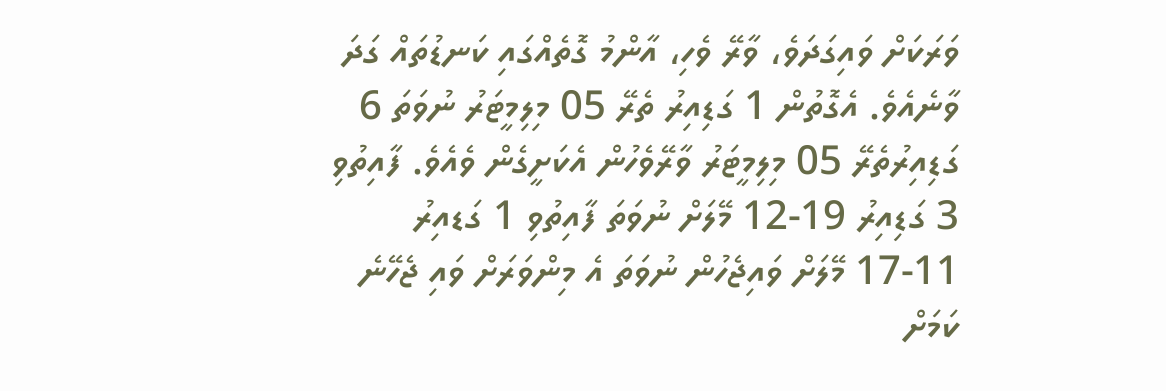ވަރަކަށް ވައިގަދަވެ، ވާރޭ ވެހި، އާންމު ގޮތެއްގައި ކަނޑުތައް ގަދަ ވާނެއެވެ. އެގޮތުން 1 ގަޑިއިރު ތެރޭ 05 މިލިމީޓަރު ނުވަތަ 6 ގަޑިއިރުތެރޭ 05 މިލިމީޓަރު ވާރޭވެހުން އެކަށީގެން ވެއެވެ. ފާއިތުވި 3 ގަޑިއިރު 19-12 މޭލަށް ނުވަތަ ފާއިތުވި 1 ގަޑއިރު 11-17 މޭލަށް ވައިޖެހުން ނުވަތަ އެ މިންވަރަށް ވައި ޖެހޭނެ ކަމަށް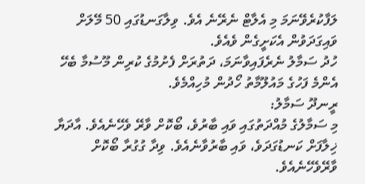ލަފާކުރެވޭނަމަ މި އެލާޓް ނެރޭނެ އެވެ. ވިލާގަނޑުގައި 50 މޭލަށް ވައިގަދަވުން އެކަށީގެން ވެއެވެ.
ހުދު ސަމާލު ނެރެފައިވާނަމަ، ދަތުރަށް ފެށުމުގެ ކުރިން މޫސުމާ ބެހޭ އެންމެ ފަހުގެ މައުލޫމާތު ހޯދުން މުހިއްމެވެ.
ރީނދޫ ސަމާލު:
މި ސަމާލުގެ މުއްދަތުގައި ވައި ބާރުވެ، ބޯކޮށް ވާރޭ ވެހޭނެއެވެ. އާދަޔާ ޚިލާފަށް ކަނޑުގަދަވެ، ވައި ބާރުވާނެއެވެ. ވިދާ ގުގުރާ ބޯކޮށް ވާރޭވެހޭނެއެވެ.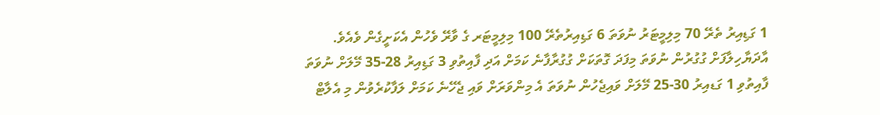1 ގަޑިއިރު ތެރޭ 70 މިލިމީޓަރު ނުވަތަ 6 ގަޑިއިރުތެރޭ 100 މިލިމީޓަރ ގެ ވާރޭ ވެހުން އެކަށީގެން ވެއެވެ. އާދަޔާހިލާފަށް ގުގުރުން ނުވަތަ މިފަދަ ގޮތަކަށް ގުގުރާފާނެ ކަމަށް އަދި ފާއިތުވި 3 ގަޑިއިރު 28-35 މޭލަށް ނުވަތަ ފާއިތުވި 1 ގަޑއިރު 30-25 މޭލަށް ވައިޖެހުން ނުވަތަ އެ މިންވަރަށް ވައި ޖެހޭނެ ކަމަށް ލަފާކުރެވުން މި އެލާޓް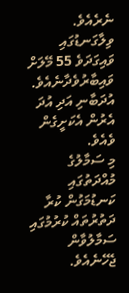ނެރެއެވެ. ވިލާގަނޑުގައި ވައިގަދަވެ 55 މޭލަށް ވައިބާރުވެދާނެއެވެ. އުދަބާނި އަދި އުދަ އެރުން އެކަށީގެން ވެއެވެ.
މި ސަމާލުގެ މުއްދަތުގައި ކަނޑުމަގުން ކުރާ ދަތުރުތައް ކުރުމުގައި ސަމާލުވާން ޖެހޭނެއެވެ.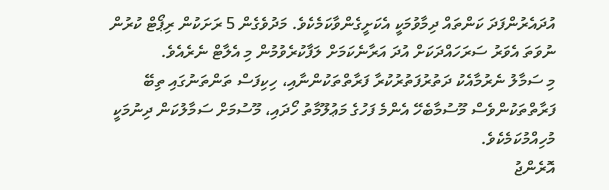އުދައެރުންފަދަ ކަންތައް ދިމާވުމަކީ އެކަށީގެންވާކަމެކެވެ. މަދުވެގެން 5 ރަށަކުން ރިޕޯޓް ކުރުން ނުވަތަ އެވަރު ސަރަހައްދަކަށް އުދަ އަރާނެކަމަށް ލަފާކުރެވުމުން މި އެލާޓް ނެރެއެވެ.
މި ސަމާލު ނެރުމާއެކު ދަތުރުފަތުރުކުރާ ފަރާތްތަކުންނާއި، ހިކިފަސް ތަންތަނުގައި ތިބޭ ފަރާތްތަކުންވެސް މޫސުމާބެހޭ އެންމެ ފަހުގެ މަޢުލޫމާތު ހޯދައި، މޫސުމަށް ސަމާލުކަން ދިނުމަކީ މުހިއްމުކަމެކެވެ.
އޮރެންޖު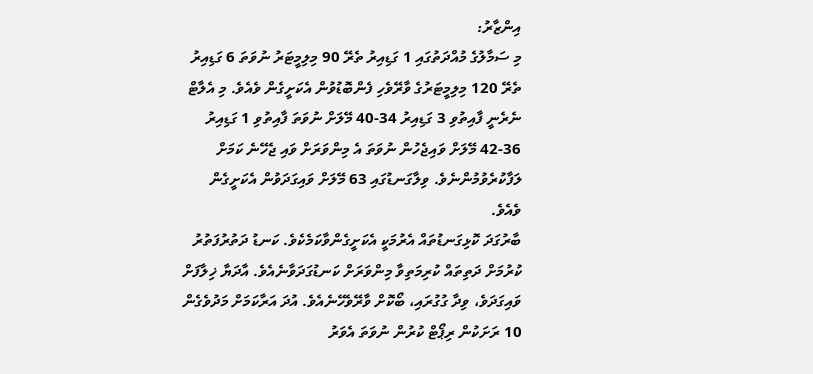އިންޒާރު:
މި ސަމާލުގެ މުއްދަތުގައި 1 ގަޑިއިރު ތެރޭ 90 މިލިމީޓަރު ނުވަތަ 6 ގަޑިއިރު ތެރޭ 120 މިލިމީޓަރުގެ ވާރޭވެހި ފެންބޮޑުވުން އެކަށީގެން ވެއެވެ. މި އެލާޓް ނެރެނީ ފާއިތުވި 3 ގަޑިއިރު 34-40 މޭލަށް ނުވަތަ ފާއިތުވި 1 ގަޑިއިރު 36-42 މޭލަށް ވައިޖެހުން ނުވަތަ އެ މިންވަރަށް ވައި ޖެހޭނެ ކަމަށް ލަފާކުރެވުމުންނެވެ. ވިލާގަނޑުގައި 63 މޭލަށް ވައިގަދަވުން އެކަށީގެން ވެއެވެ.
ބާރުގަދަ ކޮޅިގަނޑުތައް އެރުމަކީ އެކަށީގެންވާކަމެކެވެ. ކަނޑު ދަތުރުފަތުރު ކުރުމަށް ދަތިތައް ކުރިމަތިވާ މިންވަރަށް ކަނޑުގަދަވާނެއެވެ. އާދަޔާ ޚިލާފަށް ވައިގަދަވެ، ވިދާ ގުގުރައި، ބޯކޮށް ވާރޭވެހޭނެއެވެ. އުދަ އަރާކަމަށް މަދުވެގެން 10 ރަށަކުން ރިޕޯޓް ކުރުން ނުވަތަ އެވަރު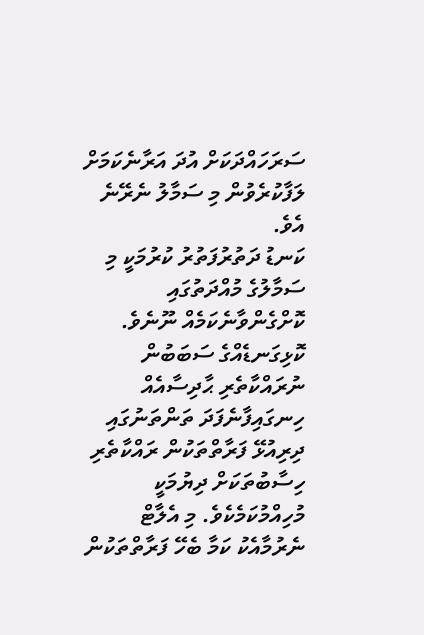ސަރަހައްދަކަށް އުދަ އަރާނެކަމަށް ލަފާކުރެވުން މި ސަމާލު ނެރޭނެ އެވެ.
ކަނޑު ދަތުރުފަތުރު ކުރުމަކީ މި ސަމާލުގެ މުއްދަތުގައި ކޮށްގެންވާނެކަމެއް ނޫނެވެ. ކޮޅިގަނޑެއްގެ ސަބަބުން ނުރައްކާތެރި ޙާދިސާއެއް ހިނގައިފާނެފަދަ ތަންތަނުގައި ދިރިއުޅޭ ފަރާތްތަކުން ރައްކާތެރި ހިސާބުތަކަށް ދިޔުމަކީ މުހިއްމުކަމެކެވެ. މި އެލާޓް ނެރުމާއެކު ކަމާ ބެހޭ ފަރާތްތަކުން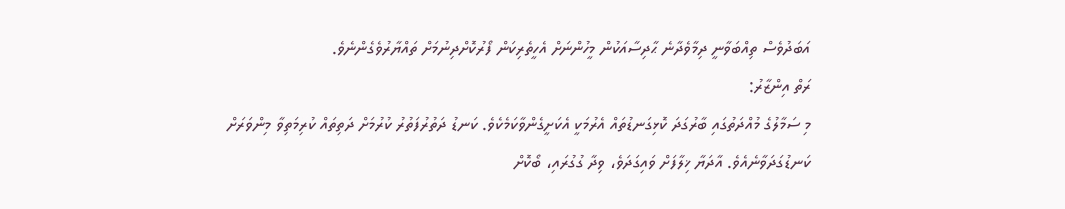އަބަދުވެސް ތިއްބަވާނީ ދިމާވެދާނެ ޙާދިސާއަކުން މީހުންނަށް އެހީތެރިކަން ފޯރުކޮށްދިނުމަށް ތައްޔާރުވެގެންނެވެ.
ރަތް އިންޒާރު:
މި ސަމާލުގެ މުއްދަތުގައި ބާރުގަދަ ކޮޅިގަނޑުތައް އެރުމަކީ އެކަށީގެންވާކަމެކެވެ. ކަނޑު ދަތުރުފަތުރު ކުރުމަށް ދަތިތައް ކުރިމަތިވާ މިންވަރަށް ކަނޑުގަދަވާނެއެވެ. އާދަޔާ ޚިލާފަށް ވައިގަދަވެ، ވިދާ ގުގުރައި، ބޯކޮށް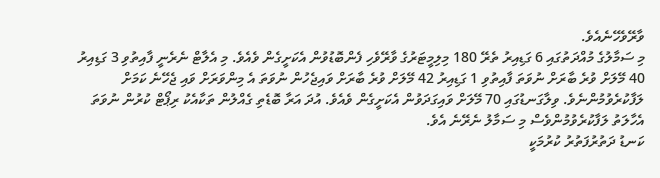ވާރޭވެހޭނެއެވެ.
މި ސަމާލުގެ މުއްދަތުގައި 6 ގަޑިއިރު ތެރޭ 180 މިލިމީޓަރުގެ ވާރޭވެހި ފެންބޮޑުވުން އެކަށީގެން ވެއެވެ. މި އެލާޓް ނެރެނީ ފާއިތުވި 3 ގަޑިއިރު 40 މޭލަށް ވުރެ ބާރަށް ނުވަތަ ފާއިތުވި 1 ގަޑިއިރު 42 މޭލަށް ވުރެ ބާރަށް ވައިޖެހުން ނުވަތަ އެ މިންވަރަށް ވައި ޖެހޭނެ ކަމަށް ލަފާކުރެވުމުންނެވެ. ވިލާގަނޑުގައި 70 މޭލަށް ވައިގަދަވުން އެކަށީގެން ވެއެވެ. އުދަ އަރާ ބޮޑެތި ގެއްލުން ތަކާއެކު ރިޕޯޓް ކުރުން ނުވަތަ އެހާލަތު ލަފާކުރެވުމުންވެސް މި ސަމާލު ނެރޭނެ އެވެ.
ކަނޑު ދަތުރުފަތުރު ކުރުމަކީ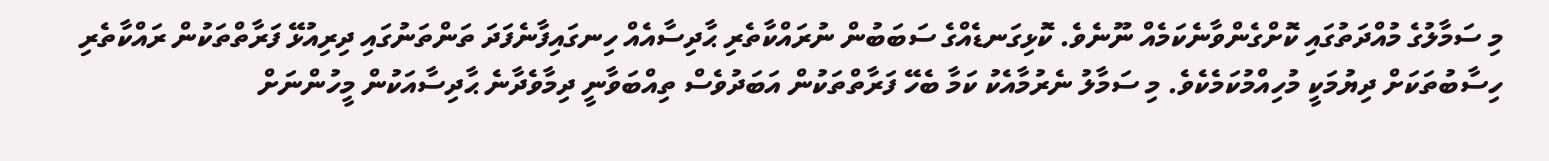މި ސަމާލުގެ މުއްދަތުގައި ކޮށްގެންވާނެކަމެއް ނޫނެވެ. ކޮޅިގަނޑެއްގެ ސަބަބުން ނުރައްކާތެރި ޙާދިސާއެއް ހިނގައިފާނެފަދަ ތަންތަނުގައި ދިރިއުޅޭ ފަރާތްތަކުން ރައްކާތެރި ހިސާބުތަކަށް ދިޔުމަކީ މުހިއްމުކަމެކެވެ. މި ސަމާލު ނެރުމާއެކު ކަމާ ބެހޭ ފަރާތްތަކުން އަބަދުވެސް ތިއްބަވާނީ ދިމާވެދާނެ ޙާދިސާއަކުން މީހުންނަށް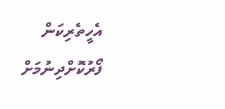އެހީތެރިކަން ފޯރުކޮށްދިނުމަށް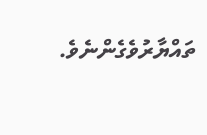ތައްޔާރުވެގެންނެވެ.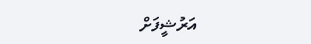އަރުޝީފަށް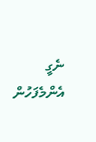ނެގީ
އެންމެފަހުން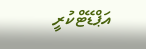އަޕްޑޭޓްކުރީ